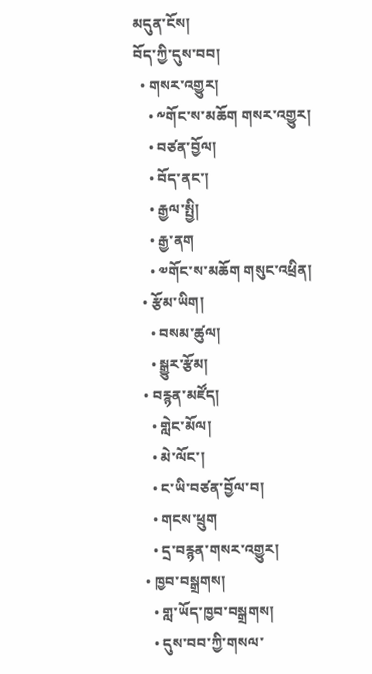མདུན་ངོས།
བོད་ཀྱི་དུས་བབ།
  • གསར་འགྱུར།
    • ༸གོང་ས་མཆོག གསར་འགྱུར།
    • བཙན་བྱོལ།
    • བོད་ནང་།
    • རྒྱལ་སྤྱི།
    • རྒྱ་ནག
    • ༧གོང་ས་མཆོག གསུང་འཕྲིན།
  • རྩོམ་ཡིག།
    • བསམ་ཚུལ།
    • སྒྱུར་རྩོམ།
  • བརྙན་མཛོད།
    • གླེང་མོལ།
    • མེ་ལོང་།
    • ང་ཡི་བཙན་བྱོལ་བ།
    • གངས་ཕྲུག
    • དྲ་བརྙན་གསར་འགྱུར།
  • ཁྱབ་བསྒྲགས།
    • གླ་ཡོད་ཁྱབ་བསྒྲགས།
    • དུས་བབ་ཀྱི་གསལ་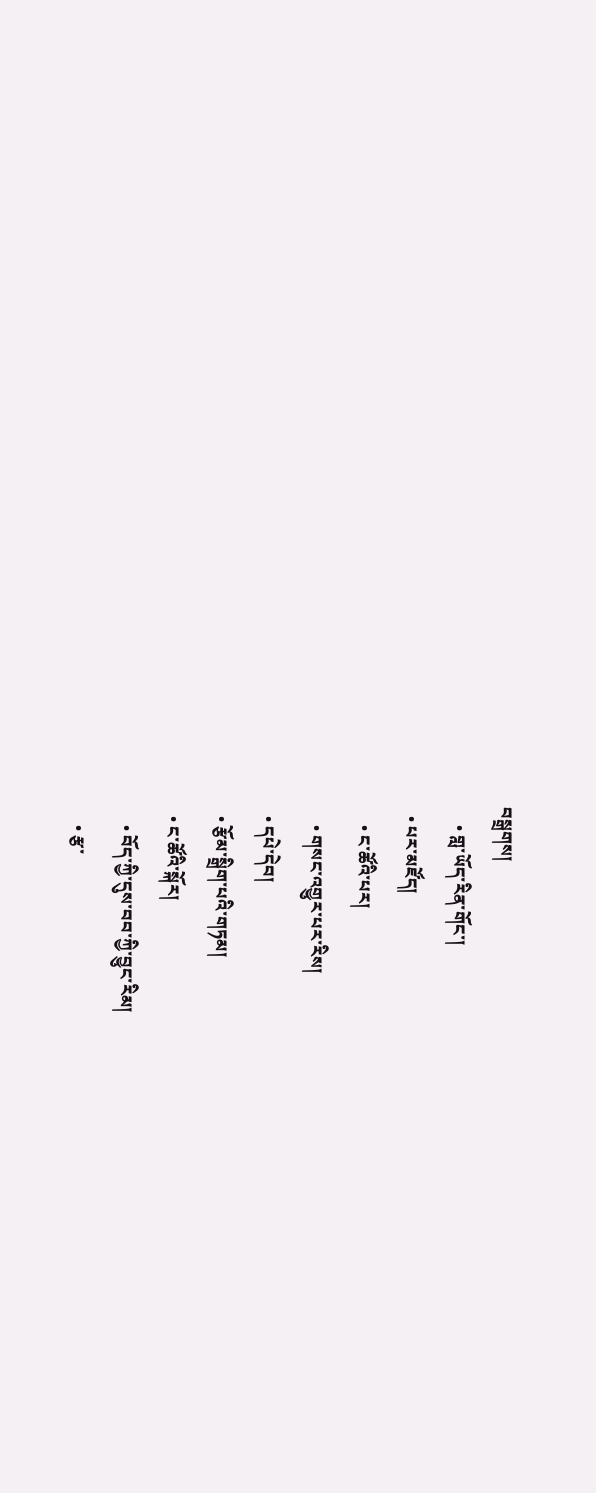བསྒྲགས།
    • གླ་ཡོད་རིན་གོང་།
  • པར་མཛོད།
    • ང་ཚོའི་པར།
    • གསང་འགྱུར་པར་རིས།
  • དཔེ་དེབ།
  • རྩོམ་སྒྲིག་པའི་གཏམ།
  • ང་ཚོའི་སྐོར།
    • བོད་ཀྱི་དུས་བབ་ཀྱི་བྱུང་རིམ།
    • རྩ་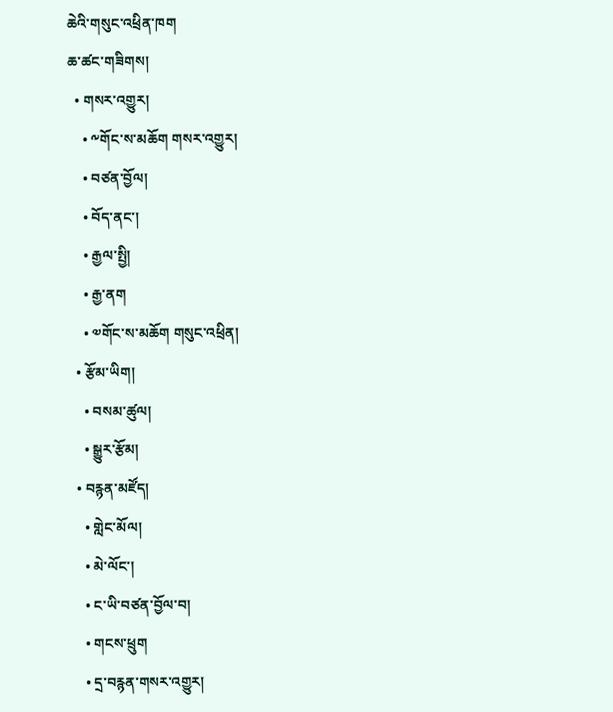ཆེའི་གསུང་འཕྲིན་ཁག
ཆ་ཚང་གཟིགས།
  • གསར་འགྱུར།
    • ༸གོང་ས་མཆོག གསར་འགྱུར།
    • བཙན་བྱོལ།
    • བོད་ནང་།
    • རྒྱལ་སྤྱི།
    • རྒྱ་ནག
    • ༧གོང་ས་མཆོག གསུང་འཕྲིན།
  • རྩོམ་ཡིག།
    • བསམ་ཚུལ།
    • སྒྱུར་རྩོམ།
  • བརྙན་མཛོད།
    • གླེང་མོལ།
    • མེ་ལོང་།
    • ང་ཡི་བཙན་བྱོལ་བ།
    • གངས་ཕྲུག
    • དྲ་བརྙན་གསར་འགྱུར།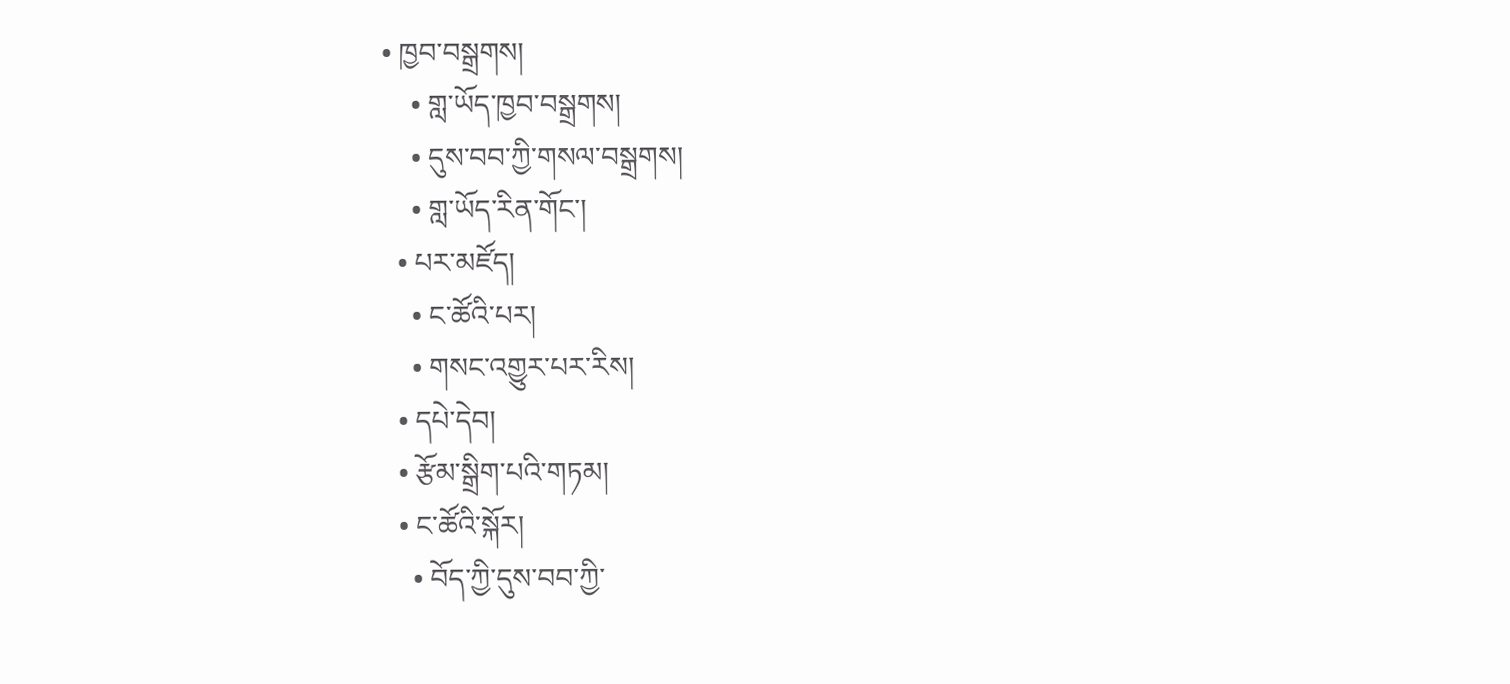• ཁྱབ་བསྒྲགས།
    • གླ་ཡོད་ཁྱབ་བསྒྲགས།
    • དུས་བབ་ཀྱི་གསལ་བསྒྲགས།
    • གླ་ཡོད་རིན་གོང་།
  • པར་མཛོད།
    • ང་ཚོའི་པར།
    • གསང་འགྱུར་པར་རིས།
  • དཔེ་དེབ།
  • རྩོམ་སྒྲིག་པའི་གཏམ།
  • ང་ཚོའི་སྐོར།
    • བོད་ཀྱི་དུས་བབ་ཀྱི་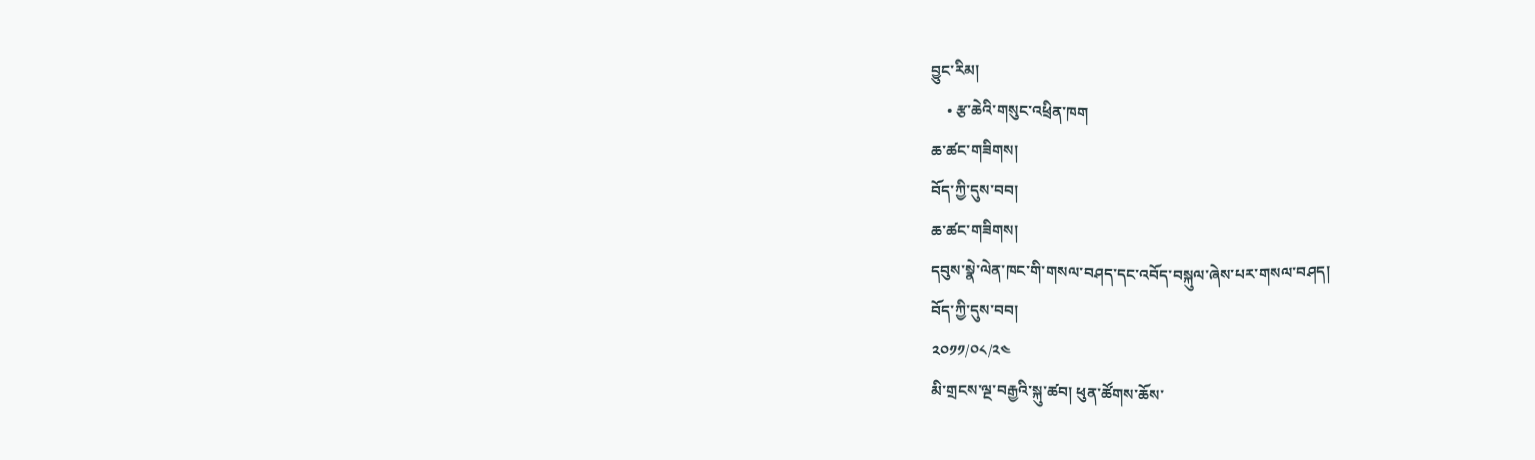བྱུང་རིམ།
    • རྩ་ཆེའི་གསུང་འཕྲིན་ཁག
ཆ་ཚང་གཟིགས།
བོད་ཀྱི་དུས་བབ།
ཆ་ཚང་གཟིགས།
དབུས་སྣེ་ལེན་ཁང་གི་གསལ་བཤད་དང་འབོད་བསྐུལ་ཞེས་པར་གསལ་བཤད།
བོད་ཀྱི་དུས་བབ།
༢༠༡༡/༠༨/༢༤
མི་གྲངས་ལྔ་བརྒྱའི་སྐུ་ཚབ། ཕུན་ཚོགས་ཆོས་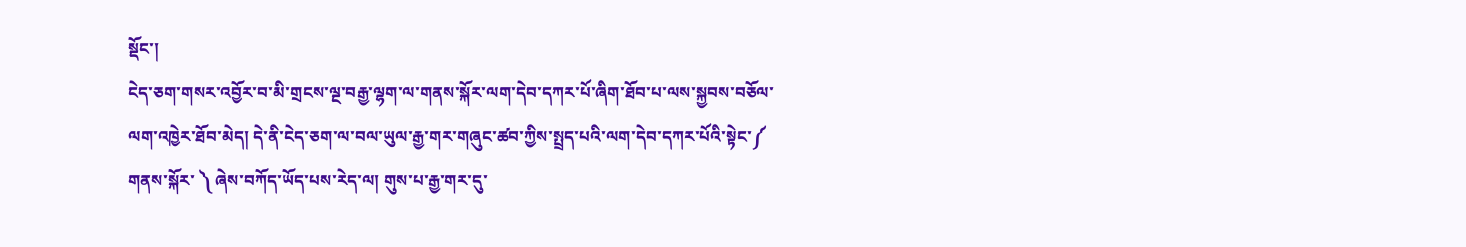སྡོང་།
ངེད་ཅག་གསར་འབྱོར་བ་མི་གྲངས་ལྔ་བརྒྱ་ལྷག་ལ་གནས་སྐོར་ལག་དེབ་དཀར་པོ་ཞིག་ཐོབ་པ་ལས་སྐྱབས་བཅོལ་ལག་འཁྱེར་ཐོབ་མེད། དེ་ནི་ངེད་ཅག་ལ་བལ་ཡུལ་རྒྱ་གར་གཞུང་ཚབ་ཀྱིས་སྤྲད་པའི་ལག་དེབ་དཀར་པོའི་སྟེང་༼ གནས་སྐོར་ ༽ ཞེས་བཀོད་ཡོད་པས་རེད་ལ། གུས་པ་རྒྱ་གར་དུ་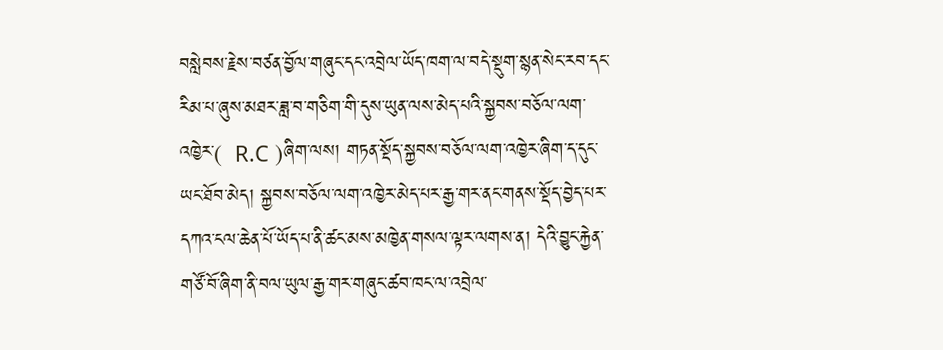བསླེབས་རྗེས་བཙན་བྱོལ་གཞུང་དང་འབྲེལ་ཡོད་ཁག་ལ་བདེ་སྡུག་སྙན་སེང་རབ་དང་རིམ་པ་ཞུས་མཐར་ཟླ་བ་གཅིག་གི་དུས་ཡུན་ལས་མེད་པའི་སྐྱབས་བཅོལ་ལག་འཁྱེར་(  R.C )ཞིག་ལས། གཏན་སྡོད་སྐྱབས་བཅོལ་ལག་འཁྱེར་ཞིག་ད་དུང་ཡང་ཐོབ་མེད། སྐྱབས་བཅོལ་ལག་འཁྱེར་མེད་པར་རྒྱ་གར་ནང་གནས་སྡོད་བྱེད་པར་དཀའ་ངལ་ཆེན་པོ་ཡོད་པ་ནི་ཚང་མས་མཁྱེན་གསལ་ལྟར་ལགས་ན། དེའི་བྱུང་རྐྱེན་གཙོ་བོ་ཞིག་ནི་བལ་ཡུལ་རྒྱ་གར་གཞུང་ཚབ་ཁང་ལ་འབྲེལ་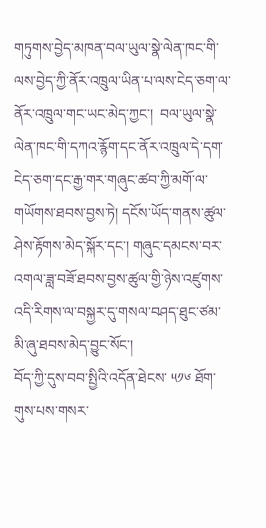གཏུགས་བྱེད་མཁན་བལ་ཡུལ་སྣེ་ལེན་ཁང་གི་ལས་བྱེད་ཀྱི་ནོར་འཁྲུལ་ཡིན་པ་ལས་ངེད་ཅག་ལ་ནོར་འཁྲུལ་གང་ཡང་མེད་ཀྱང་།  བལ་ཡུལ་སྣེ་ལེན་ཁང་གི་དཀའ་རྙོག་དང་ནོར་འཁྲུལ་དེ་དག་ངེད་ཅག་དང་རྒྱ་གར་གཞུང་ཚབ་ཀྱི་མགོ་ལ་གཡོགས་ཐབས་བྱས་ཏེ། དངོས་ཡོད་གནས་ཚུལ་ཤེས་རྟོགས་མེད་སྐོར་དང་། གཞུང་དམངས་བར་འགལ་ཟླ་བཟོ་ཐབས་བྱས་ཚུལ་གྱི་ཉེས་འཛུགས་འདི་རིགས་ལ་བསྐྱར་དུ་གསལ་བཤད་ཐུང་ཙམ་མི་ཞུ་ཐབས་མེད་བྱུང་སོང་།
བོད་ཀྱི་དུས་བབ་སྤྱིའི་འདོན་ཐེངས་ ༥༡༦ ཐོག་གུས་པས་གསར་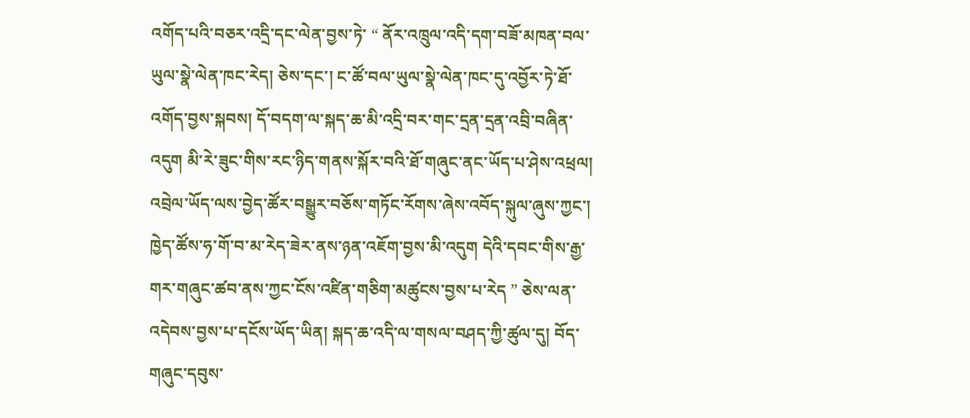འགོད་པའི་བཅར་འདྲི་དང་ལེན་བྱས་ཏེ་ “ ནོར་འཁྲུལ་འདི་དག་བཟོ་མཁན་བལ་ཡུལ་སྣེ་ལེན་ཁང་རེད། ཅེས་དང་། ང་ཚོ་བལ་ཡུལ་སྣེ་ལེན་ཁང་དུ་འབྱོར་ཏེ་ཐོ་འགོད་བྱས་སྐབས། དོ་བདག་ལ་སྐད་ཆ་མི་འདྲི་བར་གང་དྲན་དྲན་འབྲི་བཞིན་འདུག མི་རེ་ཟུང་གིས་རང་ཉིད་གནས་སྐོར་བའི་ཐོ་གཞུང་ནང་ཡོད་པ་ཤེས་འཕྲལ། འབྲེལ་ཡོད་ལས་བྱེད་ཚོར་བསྒྱུར་བཅོས་གཏོང་རོགས་ཞེས་འབོད་སྐུལ་ཞུས་ཀྱང་། ཁྱེད་ཚོས་ཧ་གོ་བ་མ་རེད་ཟེར་ནས་ཉན་འཇོག་བྱས་མི་འདུག དེའི་དབང་གིས་རྒྱ་གར་གཞུང་ཚབ་ནས་ཀྱང་ངོས་འཛིན་གཅིག་མཚུངས་བྱས་པ་རེད ” ཅེས་ལན་འདེབས་བྱས་པ་དངོས་ཡོད་ཡིན། སྐད་ཆ་འདི་ལ་གསལ་བཤད་ཀྱི་ཚུལ་དུ། བོད་གཞུང་དབུས་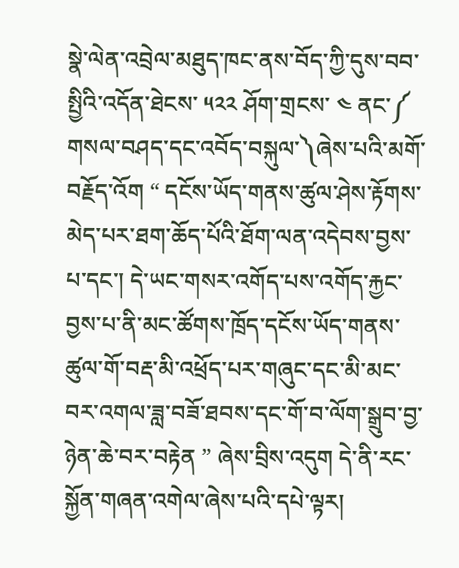སྣེ་ལེན་འབྲེལ་མཐུད་ཁང་ནས་བོད་ཀྱི་དུས་བབ་སྤྱིའི་འདོན་ཐེངས་ ༥༢༢ ཤོག་གྲངས་ ༤ ནང་༼ གསལ་བཤད་དང་འབོད་བསྐུལ་༽ཞེས་པའི་མགོ་བརྗོད་འོག “ དངོས་ཡོད་གནས་ཚུལ་ཤེས་རྟོགས་མེད་པར་ཐག་ཆོད་པོའི་ཐོག་ལན་འདེབས་བྱས་པ་དང་། དེ་ཡང་གསར་འགོད་པས་འགོད་རྐྱང་བྱས་པ་ནི་མང་ཚོགས་ཁྲོད་དངོས་ཡོད་གནས་ཚུལ་གོ་བརྡ་མི་འཕྲོད་པར་གཞུང་དང་མི་མང་བར་འགལ་ཟླ་བཟོ་ཐབས་དང་གོ་བ་ལོག་སྒྲུབ་བྱ་ཉེན་ཆེ་བར་བརྟེན ” ཞེས་བྲིས་འདུག དེ་ནི་རང་སྐྱོན་གཞན་འགེལ་ཞེས་པའི་དཔེ་ལྟར།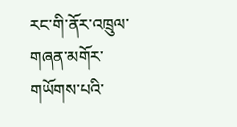རང་གི་ནོར་འཁྲུལ་གཞན་མགོར་གཡོགས་པའི་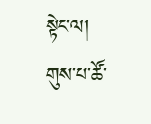སྟེང་ལ། གུས་པ་ཚོ་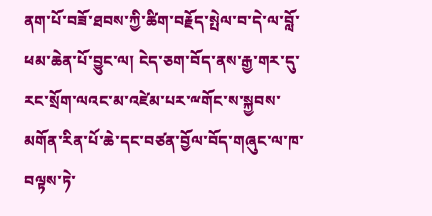ནག་པོ་བཟོ་ཐབས་ཀྱི་ཚིག་བརྗོད་སྤེལ་བ་དེ་ལ་བློ་ཕམ་ཆེན་པོ་བྱུང་ལ། ངེད་ཅག་བོད་ནས་རྒྱ་གར་དུ་རང་སྲོག་ལའང་མ་འཛེམ་པར་ྋགོང་ས་སྐྱབས་མགོན་རིན་པོ་ཆེ་དང་བཙན་བྱོལ་བོད་གཞུང་ལ་ཁ་བལྟས་ཏེ་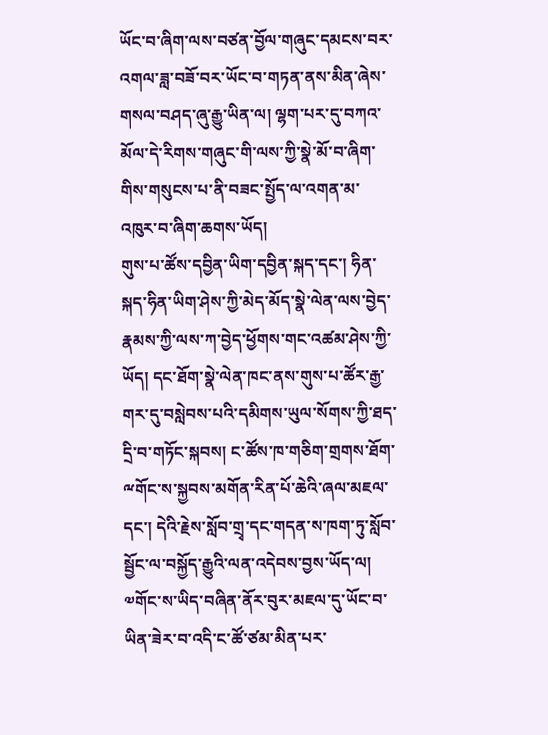ཡོང་བ་ཞིག་ལས་བཙན་བྱོལ་གཞུང་དམངས་བར་འགལ་ཟླ་བཟོ་བར་ཡོང་བ་གཏན་ནས་མིན་ཞེས་གསལ་བཤད་ཞུ་རྒྱུ་ཡིན་ལ། ལྷག་པར་དུ་བཀའ་མོལ་དེ་རིགས་གཞུང་གི་ལས་ཀྱི་སྣེ་མོ་བ་ཞིག་གིས་གསུངས་པ་ནི་བཟང་སྤྱོད་ལ་འགན་མ་འཁུར་བ་ཞིག་ཆགས་ཡོད།
གུས་པ་ཚོས་དབྱིན་ཡིག་དབྱིན་སྐད་དང་། ཧིན་སྐད་ཧིན་ཡིག་ཤེས་ཀྱི་མེད་མོད་སྣེ་ལེན་ལས་བྱེད་རྣམས་ཀྱི་ལས་ཀ་བྱེད་ཕྱོགས་གང་འཚམ་ཤེས་ཀྱི་ཡོད། དང་ཐོག་སྣེ་ལེན་ཁང་ནས་གུས་པ་ཚོར་རྒྱ་གར་དུ་བསླེབས་པའི་དམིགས་ཡུལ་སོགས་ཀྱི་ཐད་དྲི་བ་གཏོང་སྐབས། ང་ཚོས་ཁ་གཅིག་གྲགས་ཐོག་ྋགོང་ས་སྐྱབས་མགོན་རིན་པོ་ཆེའི་ཞལ་མཇལ་དང་། དེའི་རྗེས་སློབ་གྲྭ་དང་གདན་ས་ཁག་ཏུ་སློབ་སྦྱོང་ལ་བསྐྱོད་རྒྱུའི་ལན་འདེབས་བྱས་ཡོད་ལ། ༧གོང་ས་ཡིད་བཞིན་ནོར་བུར་མཇལ་དུ་ཡོང་བ་ཡིན་ཟེར་བ་འདི་ང་ཚོ་ཙམ་མིན་པར་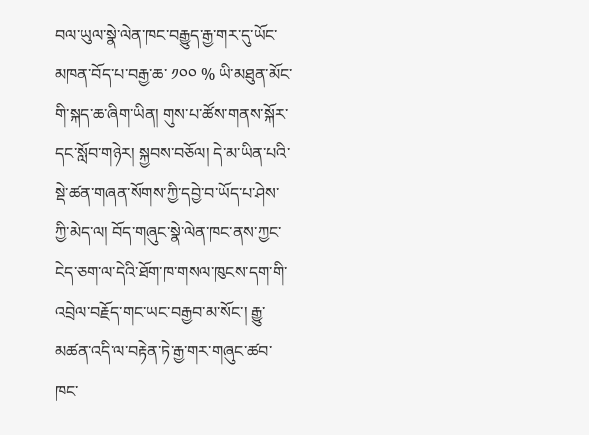བལ་ཡུལ་སྣེ་ལེན་ཁང་བརྒྱུད་རྒྱ་གར་དུ་ཡོང་མཁན་བོད་པ་བརྒྱ་ཆ་ ༡༠༠ % ཡི་མཐུན་མོང་གི་སྐད་ཆ་ཞིག་ཡིན། གུས་པ་ཚོས་གནས་སྐོར་དང་སློབ་གཉེར། སྐྱབས་བཅོལ། དེ་མ་ཡིན་པའི་སྡེ་ཚན་གཞན་སོགས་ཀྱི་དབྱེ་བ་ཡོད་པ་ཤེས་ཀྱི་མེད་ལ། བོད་གཞུང་སྣེ་ལེན་ཁང་ནས་ཀྱང་ངེད་ཅག་ལ་དེའི་ཐོག་ཁ་གསལ་ཁུངས་དག་གི་འབྲེལ་བརྗོད་གང་ཡང་བརྒྱབ་མ་སོང་། རྒྱུ་མཚན་འདི་ལ་བརྟེན་ཏེ་རྒྱ་གར་གཞུང་ཚབ་ཁང་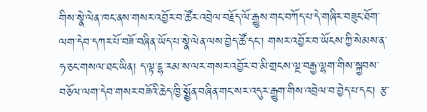གིས་སྣེ་ལེན་ཁང་ནས་གསར་འབྱོར་བ་ཚོར་འབྲེལ་བརྗོད་ལོ་རྒྱུས་གང་བཀོད་པ་དེ་གཞིར་བཟུང་ཐོག་ལག་དེབ་དཀར་པོ་བཟོ་བཞིན་ཡོད་པ་སྣེ་ལེན་ལས་བྱེད་ཚོ་དང་། གསར་འབྱོར་བ་ཡོངས་ཀྱི་སེམས་ན་ཧ་ཅང་གསལ་ཐང་ཡིན། ད་ལྟ་ངྷ་རམ་ས་ལར་གསར་འབྱོར་བ་མི་གྲངས་ལྔ་བརྒྱ་ལྷག་གིས་སྐྱབས་བཅོལ་ལག་དེབ་གསར་བཟོའི་ཆེད་ཁྱི་སྨྱོན་བཞིན་གང་སར་འདུར་རྒྱུག་གིས་འབྲེལ་བ་བྱེད་པ་དང་། རྩ་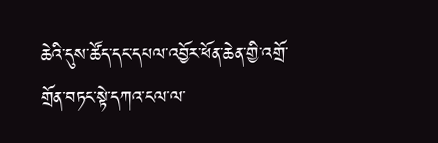ཆེའི་དུས་ཚོད་དང་དཔལ་འབྱོར་ཕོན་ཆེན་གྱི་འགྲོ་གྲོན་བཏང་སྟེ་དཀའ་ངལ་ལ་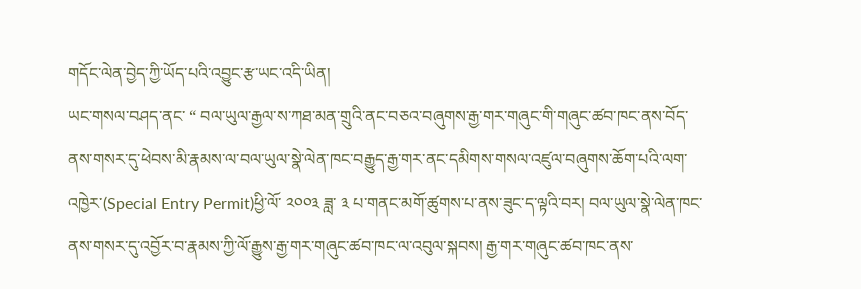གདོང་ལེན་བྱེད་ཀྱི་ཡོད་པའི་འབྱུང་རྩ་ཡང་འདི་ཡིན།
ཡང་གསལ་བཤད་ནང་ “ བལ་ཡུལ་རྒྱལ་ས་ཀཐ་མན་གྲུའི་ནང་བཅའ་བཞུགས་རྒྱ་གར་གཞུང་གི་གཞུང་ཚབ་ཁང་ནས་བོད་ནས་གསར་དུ་ཕེབས་མི་རྣམས་ལ་བལ་ཡུལ་སྣེ་ལེན་ཁང་བརྒྱུད་རྒྱ་གར་ནང་དམིགས་གསལ་འཛུལ་བཞུགས་ཆོག་པའི་ལག་འཁྱེར་(Special Entry Permit)ཕྱི་ལོ་ ༢༠༠༣ ཟླ་ ༣ པ་གནང་མགོ་ཚུགས་པ་ནས་ཟུང་ད་ལྟའི་བར། བལ་ཡུལ་སྣེ་ལེན་ཁང་ནས་གསར་དུ་འབྱོར་བ་རྣམས་ཀྱི་ལོ་རྒྱུས་རྒྱ་གར་གཞུང་ཚབ་ཁང་ལ་འབུལ་སྐབས། རྒྱ་གར་གཞུང་ཚབ་ཁང་ནས་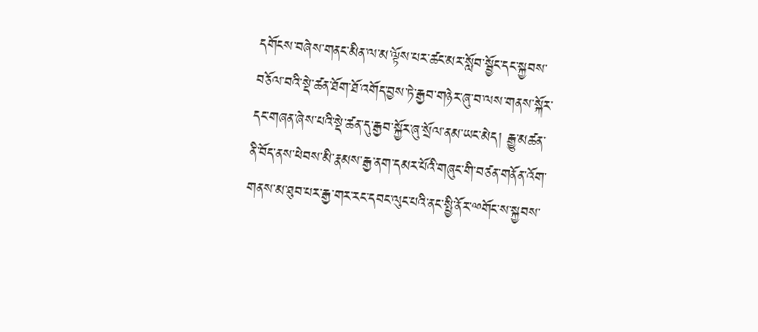དགོངས་བཞེས་གནང་མིན་ལ་མ་ལྟོས་པར་ཚང་མར་སློབ་སྦྱོང་དང་སྐྱབས་བཅོལ་བའི་སྡེ་ཚན་ཐོག་ཐོ་འགོད་བྱས་ཏེ་རྒྱབ་གཉེར་ཞུ་བ་ལས་གནས་སྐོར་དང་གཞན་ཞེས་པའི་སྡེ་ཚན་དུ་རྒྱབ་སྐྱོར་ཞུ་སྲོལ་ནམ་ཡང་མེད། རྒྱུ་མཚན་ནི་བོད་ནས་ཕེབས་མི་རྣམས་རྒྱ་ནག་དམར་པོའི་གཞུང་གི་བཙན་གནོན་འོག་གནས་མ་ཐུབ་པར་རྒྱ་གར་རང་དབང་ལུང་པའི་ནང་སྤྱི་ནོར་ྋགོང་ས་སྐྱབས་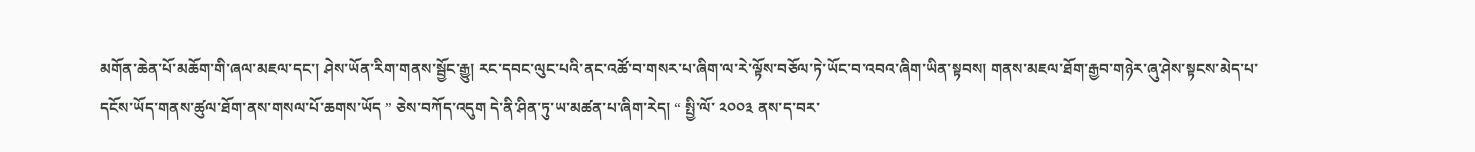མགོན་ཆེན་པོ་མཆོག་གི་ཞལ་མཇལ་དང་། ཤེས་ཡོན་རིག་གནས་སྦྱོང་རྒྱུ། རང་དབང་ལུང་པའི་ནང་འཚོ་བ་གསར་པ་ཞིག་ལ་རེ་ལྟོས་བཅོལ་ཏེ་ཡོང་བ་འབའ་ཞིག་ཡིན་སྟབས། གནས་མཇལ་ཐོག་རྒྱབ་གཉེར་ཞུ་ཤེས་སྟངས་མེད་པ་དངོས་ཡོད་གནས་ཚུལ་ཐོག་ནས་གསལ་པོ་ཆགས་ཡོད ” ཅེས་བཀོད་འདུག དེ་ནི་ཤིན་ཏུ་ཡ་མཚན་པ་ཞིག་རེད། “ སྤྱི་ལོ་ ༢༠༠༣ ནས་ད་བར་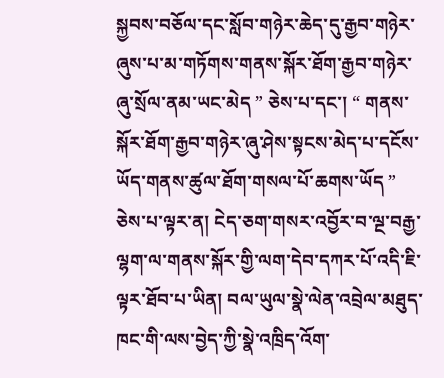སྐྱབས་བཅོལ་དང་སློབ་གཉེར་ཆེད་དུ་རྒྱབ་གཉེར་ཞུས་པ་མ་གཏོགས་གནས་སྐོར་ཐོག་རྒྱབ་གཉེར་ཞུ་སྲོལ་ནམ་ཡང་མེད ” ཅེས་པ་དང་། “ གནས་སྐོར་ཐོག་རྒྱབ་གཉེར་ཞུ་ཤེས་སྟངས་མེད་པ་དངོས་ཡོད་གནས་ཚུལ་ཐོག་གསལ་པོ་ཆགས་ཡོད ” ཅེས་པ་ལྟར་ན། ངེད་ཅག་གསར་འབྱོར་བ་ལྔ་བརྒྱ་ལྷག་ལ་གནས་སྐོར་གྱི་ལག་དེབ་དཀར་པོ་འདི་ཇི་ལྟར་ཐོབ་པ་ཡིན། བལ་ཡུལ་སྣེ་ལེན་འབྲེལ་མཐུད་ཁང་གི་ལས་བྱེད་ཀྱི་སྣེ་འཁྲིད་འོག་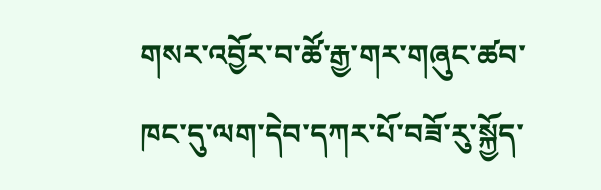གསར་འབྱོར་བ་ཚོ་རྒྱ་གར་གཞུང་ཚབ་ཁང་དུ་ལག་དེབ་དཀར་པོ་བཟོ་རུ་སྐྱོད་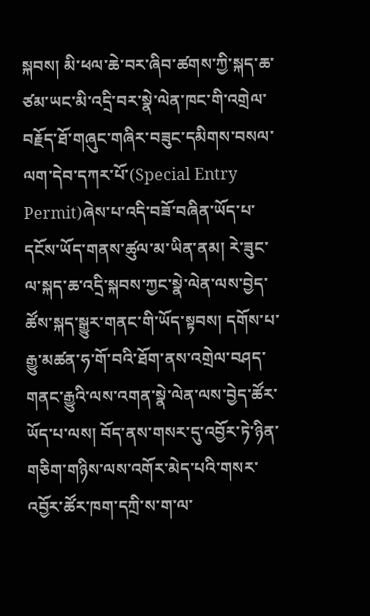སྐབས། མི་ཕལ་ཆེ་བར་ཞིབ་ཚགས་ཀྱི་སྐད་ཆ་ཙམ་ཡང་མི་འདྲི་བར་སྣེ་ལེན་ཁང་གི་འགྲེལ་བརྗོད་ཐོ་གཞུང་གཞིར་བཟུང་དམིགས་བསལ་ལག་དེབ་དཀར་པོ་(Special Entry Permit)ཞེས་པ་འདི་བཟོ་བཞིན་ཡོད་པ་དངོས་ཡོད་གནས་ཚུལ་མ་ཡིན་ནམ། རེ་ཟུང་ལ་སྐད་ཆ་འདྲི་སྐབས་ཀྱང་སྣེ་ལེན་ལས་བྱེད་ཚོས་སྐད་སྒྱུར་གནང་གི་ཡོད་སྟབས། དགོས་པ་རྒྱུ་མཚན་ཧ་གོ་བའི་ཐོག་ནས་འགྲེལ་བཤད་གནང་རྒྱུའི་ལས་འགན་སྣེ་ལེན་ལས་བྱེད་ཚོར་ཡོད་པ་ལས། བོད་ནས་གསར་དུ་འབྱོར་ཏེ་ཉིན་གཅིག་གཉིས་ལས་འགོར་མེད་པའི་གསར་འབྱོར་ཚོར་ཁག་དཀྲི་ས་ག་ལ་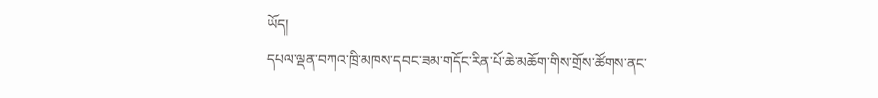ཡོད།
དཔལ་ལྡན་བཀའ་ཁྲི་མཁས་དབང་ཟམ་གདོང་རིན་པོ་ཆེ་མཆོག་གིས་གྲོས་ཚོགས་ནང་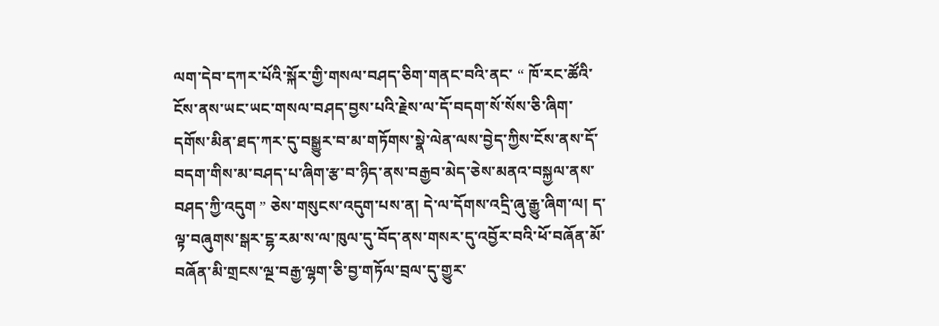ལག་དེབ་དཀར་པོའི་སྐོར་གྱི་གསལ་བཤད་ཅིག་གནང་བའི་ནང་ “ ཁོ་རང་ཚོའི་ངོས་ནས་ཡང་ཡང་གསལ་བཤད་བྱས་པའི་རྗེས་ལ་དོ་བདག་སོ་སོས་ཅི་ཞིག་དགོས་མིན་ཐད་ཀར་དུ་བསྒྱུར་བ་མ་གཏོགས་སྣེ་ལེན་ལས་བྱེད་ཀྱིས་ངོས་ནས་དོ་བདག་གིས་མ་བཤད་པ་ཞིག་རྩ་བ་ཉིད་ནས་བརྒྱབ་མེད་ཅེས་མནའ་བསྐྱལ་ནས་བཤད་ཀྱི་འདུག ” ཅེས་གསུངས་འདུག་པས་ན། དེ་ལ་དོགས་འདྲི་ཞུ་རྒྱུ་ཞིག་ལ། ད་ལྟ་བཞུགས་སྒར་ངྷ་རམ་ས་ལ་ཁུལ་དུ་བོད་ནས་གསར་དུ་འབྱོར་བའི་ཕོ་བཞོན་མོ་བཞོན་མི་གྲངས་ལྔ་བརྒྱ་ལྷག་ཅི་བྱ་གཏོལ་བྲལ་དུ་གྱུར་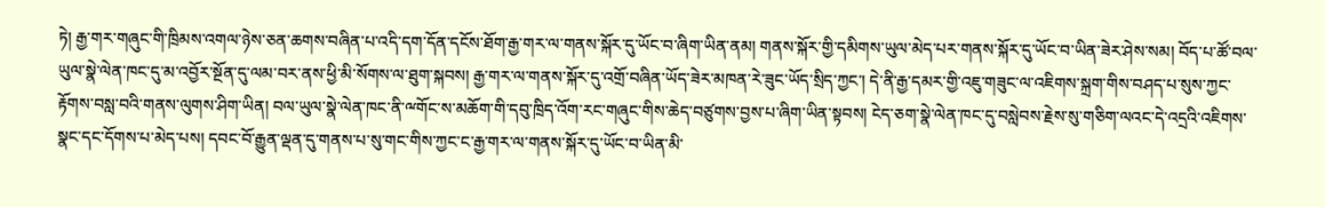ཏེ། རྒྱ་གར་གཞུང་གི་ཁྲིམས་འགལ་ཉེས་ཅན་ཆགས་བཞིན་པ་འདི་དག་དོན་དངོས་ཐོག་རྒྱ་གར་ལ་གནས་སྐོར་དུ་ཡོང་བ་ཞིག་ཡིན་ནམ། གནས་སྐོར་གྱི་དམིགས་ཡུལ་མེད་པར་གནས་སྐོར་དུ་ཡོང་བ་ཡིན་ཟེར་ཤེས་སམ། བོད་པ་ཚོ་བལ་ཡུལ་སྣེ་ལེན་ཁང་དུ་མ་འབྱོར་སྔོན་དུ་ལམ་བར་ནས་ཕྱི་མི་སོགས་ལ་ཐུག་སྐབས། རྒྱ་གར་ལ་གནས་སྐོར་དུ་འགྲོ་བཞིན་ཡོད་ཟེར་མཁན་རེ་ཟུང་ཡོད་སྲིད་ཀྱང་། དེ་ནི་རྒྱ་དམར་གྱི་འཇུ་གཟུང་ལ་འཇིགས་སྐྲག་གིས་བཤད་པ་སུས་ཀྱང་རྟོགས་བསླ་བའི་གནས་ལུགས་ཤིག་ཡིན། བལ་ཡུལ་སྣེ་ལེན་ཁང་ནི་ྋགོང་ས་མཆོག་གི་དབུ་ཁྲིད་འོག་རང་གཞུང་གིས་ཆེད་བཙུགས་བྱས་པ་ཞིག་ཡིན་སྟབས། ངེད་ཅག་སྣེ་ལེན་ཁང་དུ་བསླེབས་རྗེས་སུ་གཅིག་ལའང་དེ་འདྲའི་འཇིགས་སྣང་དང་དོགས་པ་མེད་པས། དབང་བོ་རྒྱུན་ལྡན་དུ་གནས་པ་སུ་གང་གིས་ཀྱང་ང་རྒྱ་གར་ལ་གནས་སྐོར་དུ་ཡོང་བ་ཡིན་མི་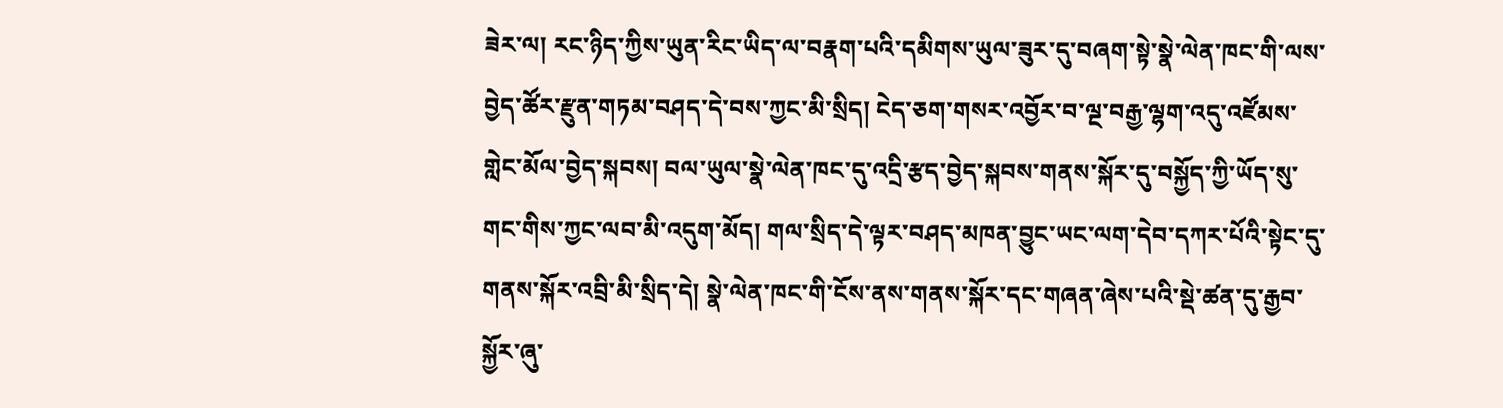ཟེར་ལ། རང་ཉིད་ཀྱིས་ཡུན་རིང་ཡིད་ལ་བརྣག་པའི་དམིགས་ཡུལ་ཟུར་དུ་བཞག་སྟེ་སྣེ་ལེན་ཁང་གི་ལས་བྱེད་ཚོར་རྫུན་གཏམ་བཤད་དེ་བས་ཀྱང་མི་སྲིད། ངེད་ཅག་གསར་འབྱོར་བ་ལྔ་བརྒྱ་ལྷག་འདུ་འཛོམས་གླེང་མོལ་བྱེད་སྐབས། བལ་ཡུལ་སྣེ་ལེན་ཁང་དུ་འདྲི་རྩད་བྱེད་སྐབས་གནས་སྐོར་དུ་བསྐྱོད་ཀྱི་ཡོད་སུ་གང་གིས་ཀྱང་ལབ་མི་འདུག་མོད། གལ་སྲིད་དེ་ལྟར་བཤད་མཁན་བྱུང་ཡང་ལག་དེབ་དཀར་པོའི་སྟེང་དུ་གནས་སྐོར་འབྲི་མི་སྲིད་དེ། སྣེ་ལེན་ཁང་གི་ངོས་ནས་གནས་སྐོར་དང་གཞན་ཞེས་པའི་སྡེ་ཚན་དུ་རྒྱབ་སྐྱོར་ཞུ་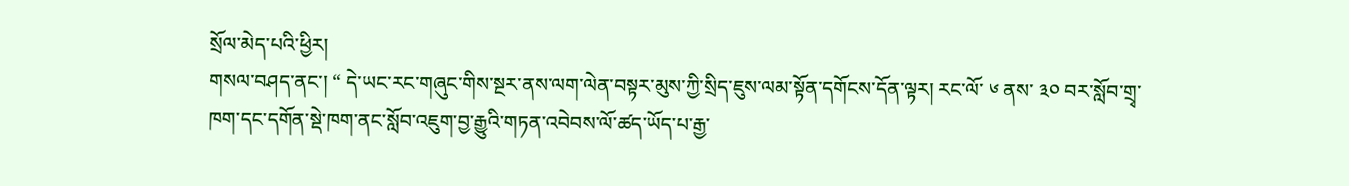སྲོལ་མེད་པའི་ཕྱིར།
གསལ་བཤད་ནང་། “ དེ་ཡང་རང་གཞུང་གིས་སྔར་ནས་ལག་ལེན་བསྟར་མུས་ཀྱི་སྲིད་ཇུས་ལམ་སྟོན་དགོངས་དོན་ལྟར། རང་ལོ་ ༦ ནས་ ༣༠ བར་སློབ་གྲྭ་ཁག་དང་དགོན་སྡེ་ཁག་ནང་སློབ་འཇུག་བྱ་རྒྱུའི་གཏན་འབེབས་ལོ་ཚད་ཡོད་པ་རྒྱ་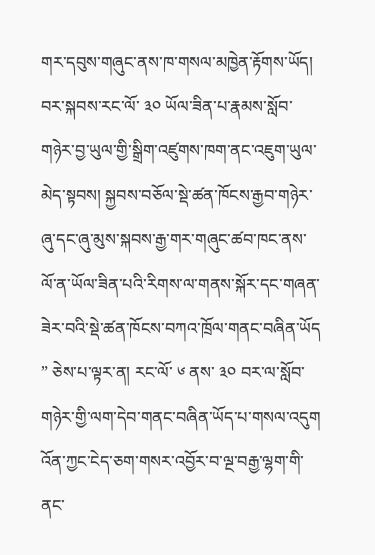གར་དབུས་གཞུང་ནས་ཁ་གསལ་མཁྱེན་རྟོགས་ཡོད། བར་སྐབས་རང་ལོ་ ༣༠ ཡོལ་ཟིན་པ་རྣམས་སློབ་གཉེར་བྱ་ཡུལ་གྱི་སྒྲིག་འཛུགས་ཁག་ནང་འཇུག་ཡུལ་མེད་སྟབས། སྐྱབས་བཅོལ་སྡེ་ཚན་ཁོངས་རྒྱབ་གཉེར་ཞུ་དང་ཞུ་མུས་སྐབས་རྒྱ་གར་གཞུང་ཚབ་ཁང་ནས་ལོ་ན་ཡོལ་ཟིན་པའི་རིགས་ལ་གནས་སྐོར་དང་གཞན་ཟེར་བའི་སྡེ་ཚན་ཁོངས་བཀའ་ཁྲོལ་གནང་བཞིན་ཡོད ” ཅེས་པ་ལྟར་ན། རང་ལོ་ ༦ ནས་ ༣༠ བར་ལ་སློབ་གཉེར་གྱི་ལག་དེབ་གནང་བཞིན་ཡོད་པ་གསལ་འདུག འོན་ཀྱང་ངེད་ཅག་གསར་འབྱོར་བ་ལྔ་བརྒྱ་ལྷག་གི་ནང་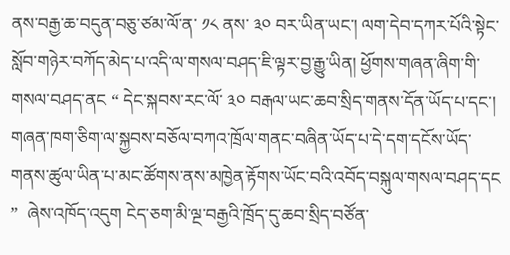ནས་བརྒྱ་ཆ་བདུན་བཅུ་ཙམ་ལོ་ན་ ༡༨ ནས་ ༣༠ བར་ཡིན་ཡང་། ལག་དེབ་དཀར་པོའི་སྟེང་སློབ་གཉེར་བཀོད་མེད་པ་འདི་ལ་གསལ་བཤད་ཇི་ལྟར་བྱ་རྒྱུ་ཡིན། ཕྱོགས་གཞན་ཞིག་གི་གསལ་བཤད་ནང “ དེང་སྐབས་རང་ལོ་ ༣༠ བརྒལ་ཡང་ཆབ་སྲིད་གནས་དོན་ཡོད་པ་དང་། གཞན་ཁག་ཅིག་ལ་སྐྱབས་བཅོལ་བཀའ་ཁྲོལ་གནང་བཞིན་ཡོད་པ་དེ་དག་དངོས་ཡོད་གནས་ཚུལ་ཡིན་པ་མང་ཚོགས་ནས་མཁྱེན་རྟོགས་ཡོང་བའི་འབོད་བསྐུལ་གསལ་བཤད་དང ”  ཞེས་འཁོད་འདུག ངེད་ཅག་མི་ལྔ་བརྒྱའི་ཁྲོད་དུ་ཆབ་སྲིད་བཙོན་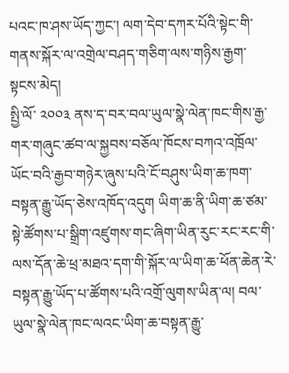པའང་ཁ་ཤས་ཡོད་ཀྱང་། ལག་དེབ་དཀར་པོའི་སྟེང་གི་གནས་སྐོར་ལ་འགྲེལ་བཤད་གཅིག་ལས་གཉིས་རྒྱག་སྟངས་མེད།
སྤྱི་ལོ་ ༢༠༠༣ ནས་ད་བར་བལ་ཡུལ་སྣེ་ལེན་ཁང་གིས་རྒྱ་གར་གཞུང་ཚབ་ལ་སྐྱབས་བཅོལ་ཁོངས་བཀའ་འཁྲོལ་ཡོང་བའི་རྒྱབ་གཉེར་ཞུས་པའི་ངོ་བཤུས་ཡིག་ཆ་ཁག་བསྟན་རྒྱུ་ཡོད་ཅེས་འཁོད་འདུག ཡིག་ཆ་ནི་ཡིག་ཆ་ཙམ་སྟེ་ཚོགས་པ་སྒྲིག་འཛུགས་གང་ཞིག་ཡིན་རུང་རང་རང་གི་ལས་དོན་ཆེ་ཕྲ་མཐའ་དག་གི་སྐོར་ལ་ཡིག་ཆ་ཕོན་ཆེན་རེ་བསྟན་རྒྱུ་ཡོད་པ་ཚོགས་པའི་འགྲོ་ལུགས་ཡིན་ལ། བལ་ཡུལ་སྣེ་ལེན་ཁང་ལའང་ཡིག་ཆ་བསྟན་རྒྱུ་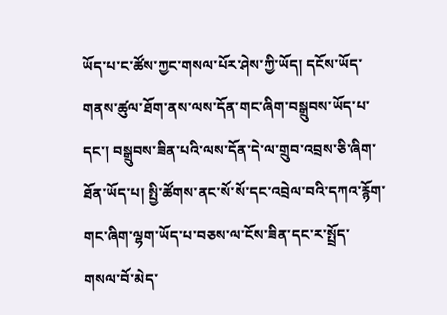ཡོད་པ་ང་ཚོས་ཀྱང་གསལ་པོར་ཤེས་ཀྱི་ཡོད། དངོས་ཡོད་གནས་ཚུལ་ཐོག་ནས་ལས་དོན་གང་ཞིག་བསྒྲུབས་ཡོད་པ་དང་། བསྒྲུབས་ཟིན་པའི་ལས་དོན་དེ་ལ་གྲུབ་འབྲས་ཅི་ཞིག་ཐོན་ཡོད་པ། སྤྱི་ཚོགས་ནང་སོ་སོ་དང་འབྲེལ་བའི་དཀའ་རྙོག་གང་ཞིག་ལྷག་ཡོད་པ་བཅས་ལ་ངོས་ཟིན་དང་ར་སྤྲོད་གསལ་བོ་མེད་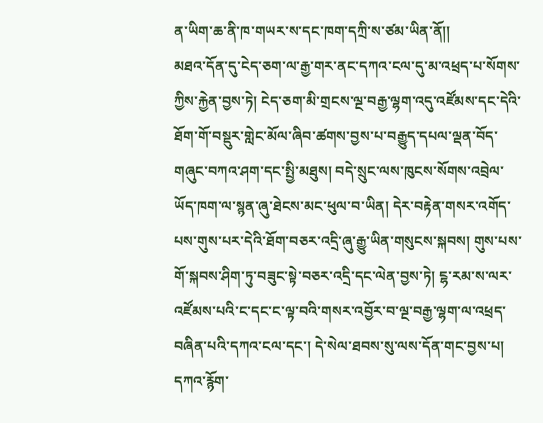ན་ཡིག་ཆ་ནི་ཁ་གཡར་ས་དང་ཁག་དཀྲི་ས་ཙམ་ཡིན་ནོ།།
མཐའ་དོན་དུ་ངེད་ཅག་ལ་རྒྱ་གར་ནང་དཀའ་ངལ་དུ་མ་འཕྲད་པ་སོགས་ཀྱིས་རྐྱེན་བྱས་ཏེ། ངེད་ཅག་མི་གྲངས་ལྔ་བརྒྱ་ལྷག་འདུ་འཛོམས་དང་དེའི་ཐོག་གོ་བསྡུར་གླེང་མོལ་ཞིབ་ཚགས་བྱས་པ་བརྒྱུད་དཔལ་ལྡན་བོད་གཞུང་བཀའ་ཤག་དང་སྤྱི་མཐུས། བདེ་སྲུང་ལས་ཁུངས་སོགས་འབྲེལ་ཡོད་ཁག་ལ་སྙན་ཞུ་ཐེངས་མང་ཕུལ་བ་ཡིན། དེར་བརྟེན་གསར་འགོད་པས་གུས་པར་དེའི་ཐོག་བཅར་འདྲི་ཞུ་རྒྱུ་ཡིན་གསུངས་སྐབས། གུས་པས་གོ་སྐབས་ཤིག་ཏུ་བཟུང་སྟེ་བཅར་འདྲི་དང་ལེན་བྱས་ཏེ། ངྷ་རམ་ས་ལར་འཛོམས་པའི་ང་དང་ང་ལྟ་བའི་གསར་འབྱོར་བ་ལྔ་བརྒྱ་ལྷག་ལ་འཕྲད་བཞིན་པའི་དཀའ་ངལ་དང་། དེ་སེལ་ཐབས་སུ་ལས་དོན་གང་བྱས་པ། དཀའ་རྙོག་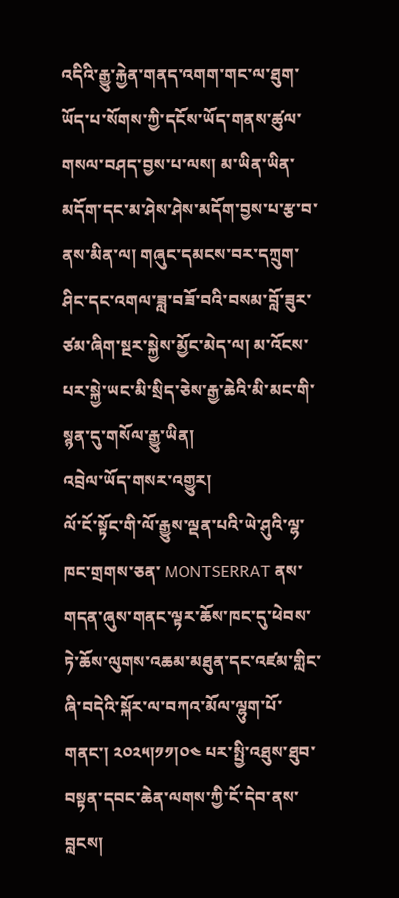འདིའི་རྒྱུ་རྐྱེན་གནད་འགག་གང་ལ་ཐུག་ཡོད་པ་སོགས་ཀྱི་དངོས་ཡོད་གནས་ཚུལ་གསལ་བཤད་བྱས་པ་ལས། མ་ཡིན་ཡིན་མདོག་དང་མ་ཤེས་ཤེས་མདོག་བྱས་པ་རྩ་བ་ནས་མིན་ལ། གཞུང་དམངས་བར་དཀྲུག་ཤིང་དང་འགལ་ཟླ་བཟོ་བའི་བསམ་བློ་ཟུར་ཙམ་ཞིག་སྔར་སྐྱེས་མྱོང་མེད་ལ། མ་འོངས་པར་སྐྱེ་ཡང་མི་སྲིད་ཅེས་རྒྱ་ཆེའི་མི་མང་གི་སྙན་དུ་གསོལ་རྒྱུ་ཡིན།
འབྲེལ་ཡོད་གསར་འགྱུར།
ལོ་ངོ་སྟོང་གི་ལོ་རྒྱུས་ལྡན་པའི་ཡེ་ཤུའི་ལྷ་ཁང་གྲགས་ཅན་ MONTSERRAT ནས་གདན་ཞུས་གནང་ལྟར་ཆོས་ཁང་དུ་ཕེབས་ཏེ་ཆོས་ལུགས་འཆམ་མཐུན་དང་འཛམ་གླིང་ཞི་བདེའི་སྐོར་ལ་བཀའ་མོལ་ལྷུག་པོ་གནང་། ༢༠༢༥།༡༡།༠༤ པར་སྤྱི་འཐུས་ཐུབ་བསྟན་དབང་ཆེན་ལགས་ཀྱི་ངོ་དེབ་ནས་བླངས།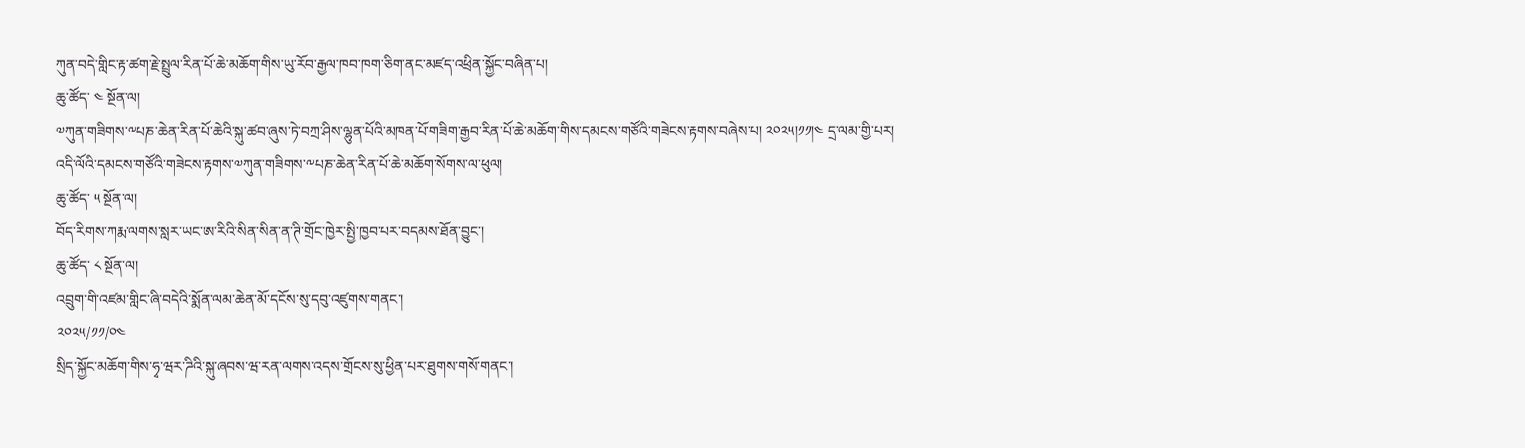ཀུན་བདེ་གླིང་རྟ་ཚག་རྗེ་སྤྲུལ་རིན་པོ་ཆེ་མཆོག་གིས་ཡུ་རོབ་རྒྱལ་ཁབ་ཁག་ཅིག་ནང་མཛད་འཕྲིན་སྐྱོང་བཞིན་པ།
ཆུ་ཚོད་ ༤ སྔོན་ལ།
༧ཀུན་གཟིགས་༸པཎ་ཆེན་རིན་པོ་ཆེའི་སྐུ་ཚབ་ཞུས་ཏེ་བཀྲ་ཤིས་ལྷུན་པོའི་མཁན་པོ་གཟིག་རྒྱབ་རིན་པོ་ཆེ་མཆོག་གིས་དམངས་གཙོའི་གཟེངས་རྟགས་བཞེས་པ། ༢༠༢༥།༡༡།༤ དྲ་ལམ་གྱི་པར།
འདི་ལོའི་དམངས་གཙོའི་གཟེངས་རྟགས་༧ཀུན་གཟིགས་༸པཎ་ཆེན་རིན་པོ་ཆེ་མཆོག་སོགས་ལ་ཕུལ།
ཆུ་ཚོད་ ༥ སྔོན་ལ།
བོད་རིགས་ཀརྨ་ལགས་སླར་ཡང་ཨ་རིའི་སིན་སིན་ན་ཊི་གྲོང་ཁྱེར་སྤྱི་ཁྱབ་པར་བདམས་ཐོན་བྱུང་།
ཆུ་ཚོད་ ༨ སྔོན་ལ།
འབྲུག་གི་འཛམ་གླིང་ཞི་བདེའི་སྨོན་ལམ་ཆེན་མོ་དངོས་སུ་དབུ་འཛུགས་གནང་།
༢༠༢༥/༡༡/༠༤
སྲིད་སྐྱོང་མཆོག་གིས་ཧྭ་ཝར་ཌིའི་སྐུ་ཞབས་ཝ་རན་ལགས་འདས་གྲོངས་སུ་ཕྱིན་པར་ཐུགས་གསོ་གནང་།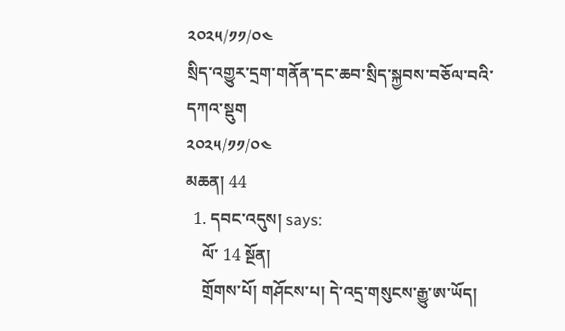༢༠༢༥/༡༡/༠༤
སྲིད་འགྱུར་དྲག་གནོན་དང་ཆབ་སྲིད་སྐྱབས་བཅོལ་བའི་དཀའ་སྡུག
༢༠༢༥/༡༡/༠༤
མཆན། 44
  1. དབང་འདུས། says:
    ལོ་ 14 སྔོན།
    གྲོགས་པོ། གཤོངས་པ། དེ་འདྲ་གསུངས་རྒྱུ་ཨ་ཡོད།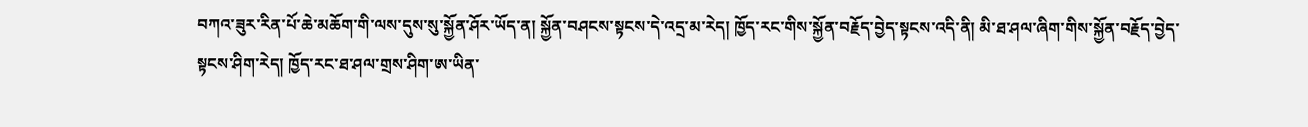བཀའ་ཟུར་རིན་པོ་ཆེ་མཆོག་གི་ལས་དུས་སུ་སྐྱོན་ཤོར་ཡོད་ན། སྐྱོན་བཤངས་སྟངས་དེ་འདྲ་མ་རེད། ཁྱོད་རང་གིས་སྐྱོན་བརྗོད་བྱེད་སྟངས་འདི་ནི། མི་ཐ་ཤལ་ཞིག་གིས་སྐྱོན་བརྗོད་བྱེད་སྟངས་ཤིག་རེད། ཁྱོད་རང་ཐ་ཤལ་གྲས་ཤིག་ཨ་ཡིན་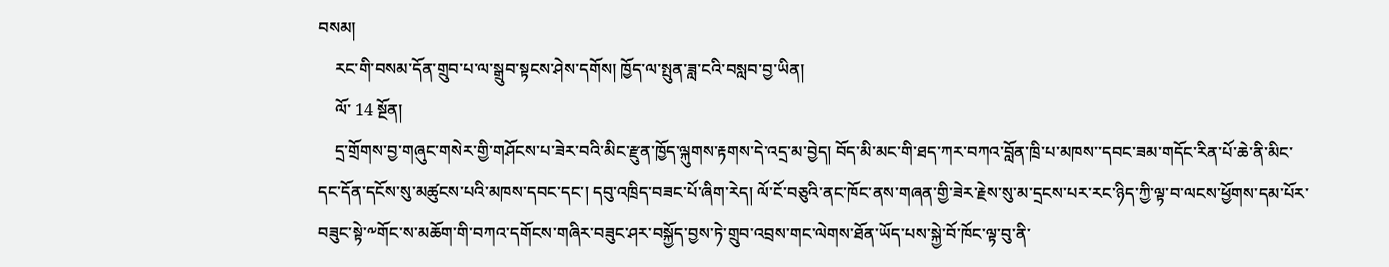བསམ།
    རང་གི་བསམ་དོན་གྲུབ་པ་ལ་སྒྲུབ་སྟངས་ཤེས་དགོས། ཁྱོད་ལ་སྤུན་ཟླ་ངའི་བསླབ་བྱ་ཡིན།
    ལོ་ 14 སྔོན།
    དྲ་གྲོགས་བྱ་གཞུང་གསེར་གྱི་གཤོངས་པ་ཟེར་བའི་མིང་རྫུན་ཁྱོད་ལྐུགས་རྟགས་དེ་འདྲ་མ་བྱེད། བོད་མི་མང་གི་ཐད་ཀར་བཀའ་བློན་ཁྲི་པ་མཁས་་དབང་ཟམ་གདོང་རིན་པོ་ཆེ་ནི་མིང་དང་དོན་དངོས་སུ་མཚུངས་པའི་མཁས་དབང་དང་། དབུ་འཁྲིད་བཟང་པོ་ཞིག་རེད། ལོ་ངོ་བཅུའི་ནང་ཁོང་ནས་གཞན་གྱི་ཟེར་རྗེས་སུ་མ་དྲངས་པར་རང་ཉིད་ཀྱི་ལྟ་བ་ལངས་ཕྱོགས་དམ་པོར་བཟུང་སྟེ་༸གོང་ས་མཆོག་གི་བཀའ་དགོངས་གཞིར་བཟུང་ཤར་བསྐྱོད་བྱས་ཏེ་གྲུབ་འབྲས་གང་ལེགས་ཐོན་ཡོད་པས་སྐྱེ་བོ་ཁོང་ལྟ་བུ་ནི་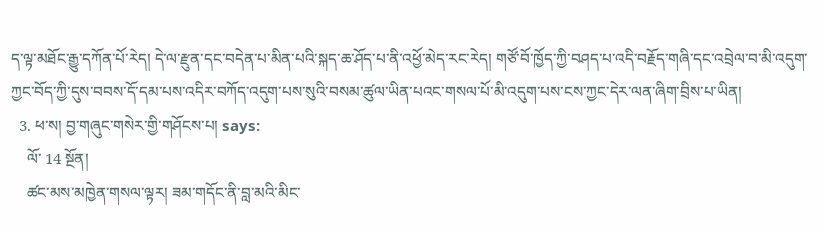ད་ལྟ་མཐོང་རྒྱུ་དཀོན་པོ་རེད། དེ་ལ་རྫུན་དང་བདེན་པ་མིན་པའི་སྐད་ཆ་ཤོད་པ་ནི་འཕྱོ་མེད་རང་རེད། གཙོ་བོ་ཁྱོད་ཀྱི་བཤད་པ་འདི་བརྗོད་གཞི་དང་འབྲེལ་བ་མི་འདུག་ཀྱང་བོད་ཀྱི་དུས་བབས་དོ་དམ་པས་འདིར་བཀོད་འདུག་པས་སུའི་བསམ་ཚུལ་ཡིན་པའང་གསལ་པོ་མི་འདུག་པས་ངས་ཀྱང་དེར་ལན་ཞིག་བྲིས་པ་ཡིན།
  3. ཕ་ས། བྱ་གཞུང་གསེར་གྱི་གཤོངས་པ། says:
    ལོ་ 14 སྔོན།
    ཚང་མས་མཁྱེན་གསལ་ལྟར། ཟམ་གདོང་ནི་བླ་མའི་མིང་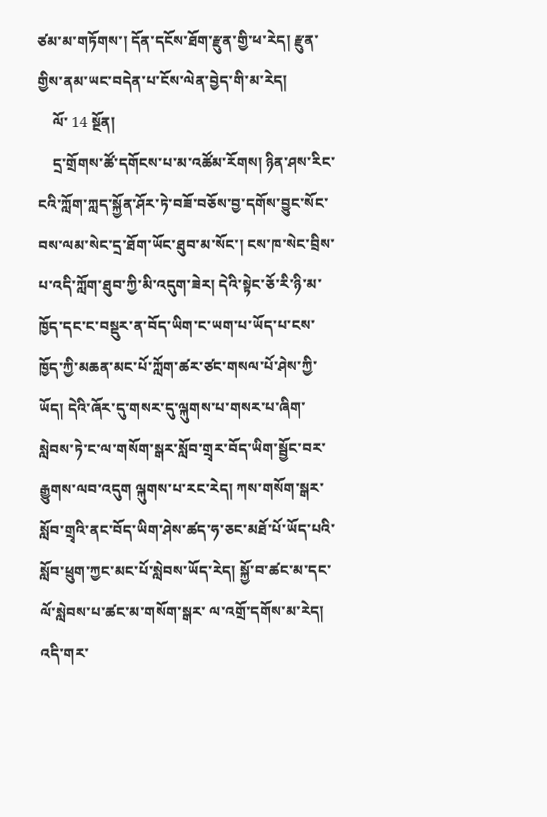ཙམ་མ་གཏོགས་། དོན་དངོས་ཐོག་རྫུན་གྱི་ཕ་རེད། རྫུན་གྱིས་ནམ་ཡང་བདེན་པ་ངོས་ལེན་བྱེད་གི་མ་རེད།
    ལོ་ 14 སྔོན།
    དྲ་གྲོགས་ཚོ་དགོངས་པ་མ་འཚོམ་རོགས། ཉིན་ཤས་རིང་ངའི་ཀློག་ཀླད་སྐྱོན་ཤོར་ཏེ་བཟོ་བཅོས་བྱ་དགོས་བྱུང་སོང་བས་ལམ་སེང་དྲ་ཐོག་ཡོང་ཐུབ་མ་སོང་། ངས་ཁ་སེང་བྲིས་པ་འདི་ཀློག་ཐུབ་ཀྱི་མི་འདུག་ཟེར། དེའི་སྟེང་ཅོ་རི་ཉི་མ་ཁྱོད་དང་ང་བསྡུར་ན་བོད་ཡིག་ང་ཡག་པ་ཡོད་པ་ངས་ཁྱོད་ཀྱི་མཆན་མང་པོ་ཀློག་ཚར་ཙང་གསལ་པོ་ཤེས་ཀྱི་ཡོད། དེའི་ཞོར་དུ་གསར་དུ་ལྐུགས་པ་གསར་པ་ཞིག་སླེབས་ཏེ་ང་ལ་གསོག་སྒར་སློབ་གྲྭར་བོད་ཡིག་སྦྱོང་བར་རྒྱུགས་ལབ་འདུག ལྐུགས་པ་རང་རེད། ཀས་གསོག་སྒར་སློབ་གྲྭའི་ནང་བོད་ཡིག་ཤེས་ཚད་ཧ་ཅང་མཐོ་པོ་ཡོད་པའི་སློབ་ཕྲུག་ཀྱང་མང་པོ་སླེབས་ཡོད་རེད། སྐྱོ་བ་ཚང་མ་དང་ལོ་སླེབས་པ་ཚང་མ་གསོག་སྒར་ ལ་འགྲོ་དགོས་མ་རེད། འདི་གར་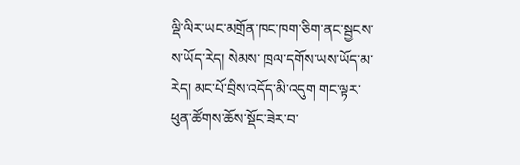ལྡི་ལིར་ཡང་མགྲོན་ཁང་ཁག་ཅིག་ནང་སྦྱངས་ས་ཡོད་རེད། སེམས་ ཁྲལ་དགོས་ཡས་ཡོད་མ་རེད། མང་པོ་བྲིས་འདོད་མི་འདུག གང་ལྟར་ཕུན་ཚོགས་ཆོས་སྡོང་ཟེར་བ་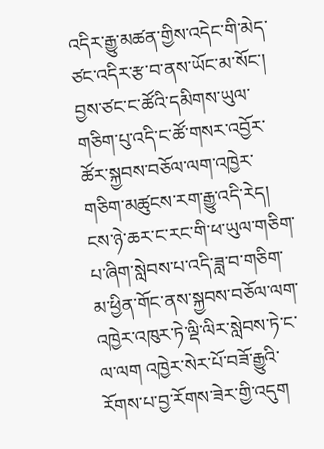འདིར་རྒྱུ་མཚན་གྱིས་འདེང་གི་མེད་ཙང་འདིར་རྩ་བ་ནས་ཡོང་མ་སོང་། བྱས་ཙང་ང་ཚོའི་དམིགས་ཡུལ་གཅིག་པུ་འདི་ང་ཚོ་གསར་འབྱོར་ཚོར་སྐྱབས་བཅོལ་ལག་འཁྱེར་གཅིག་མཚུངས་རག་རྒྱུ་འདི་རེད། ངས་ཉེ་ཆར་ང་རང་གི་ཕ་ཡུལ་གཅིག་པ་ཞིག་སླེབས་པ་འདི་ཟླ་བ་གཅིག་མ་ཕྱིན་གོང་ནས་སྐྱབས་བཅོལ་ལག་འཁྱེར་འཁུར་ཏེ་ལྡི་ལིར་སླེབས་ཏེ་ང་ལ་ལག འཁྱེར་སེར་པོ་བཟོ་རྒྱུའི་རོགས་པ་བྱ་རོགས་ཟེར་གྱི་འདུག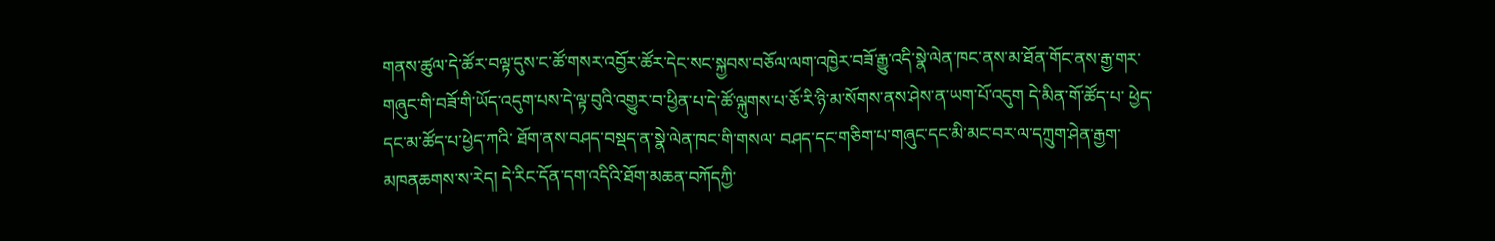གནས་ཚུལ་དེ་ཚོར་བལྟ་དུས་ང་ཚོ་གསར་འབྱོར་ཚོར་དེང་སང་སྐྱབས་བཅོལ་ལག་འཁྱེར་བཟོ་རྒྱུ་འདི་སྣེ་ལེན་ཁང་ནས་མ་ཐོན་གོང་ནས་རྒྱ་གར་གཞུང་གི་བཟོ་གི་ཡོད་འདུག་པས་དེ་ལྟ་བུའི་འགྱུར་བ་ཕྱིན་པ་དེ་ཚོ་ལྐུགས་པ་ཅོ་རི་ཉི་མ་སོགས་ནས་ཤེས་ན་ཡག་པོ་འདུག དེ་མིན་གོ་ཚོད་པ་ ཕྱེད་དང་མ་ཚོད་པ་ཕྱེད་ཀའི་ ཐོག་ནས་བཤད་བསྡད་ན་སྣེ་ལེན་ཁང་གི་གསལ་ བཤད་དང་གཅིག་པ་གཞུང་དང་མི་མང་བར་ལ་དཀྲུག་ཤེན་རྒྱག་མཁནཆགས་ས་རེད། དེ་རིང་དོན་དག་འདིའི་ཐོག་མཆན་བཀོདཀྱི་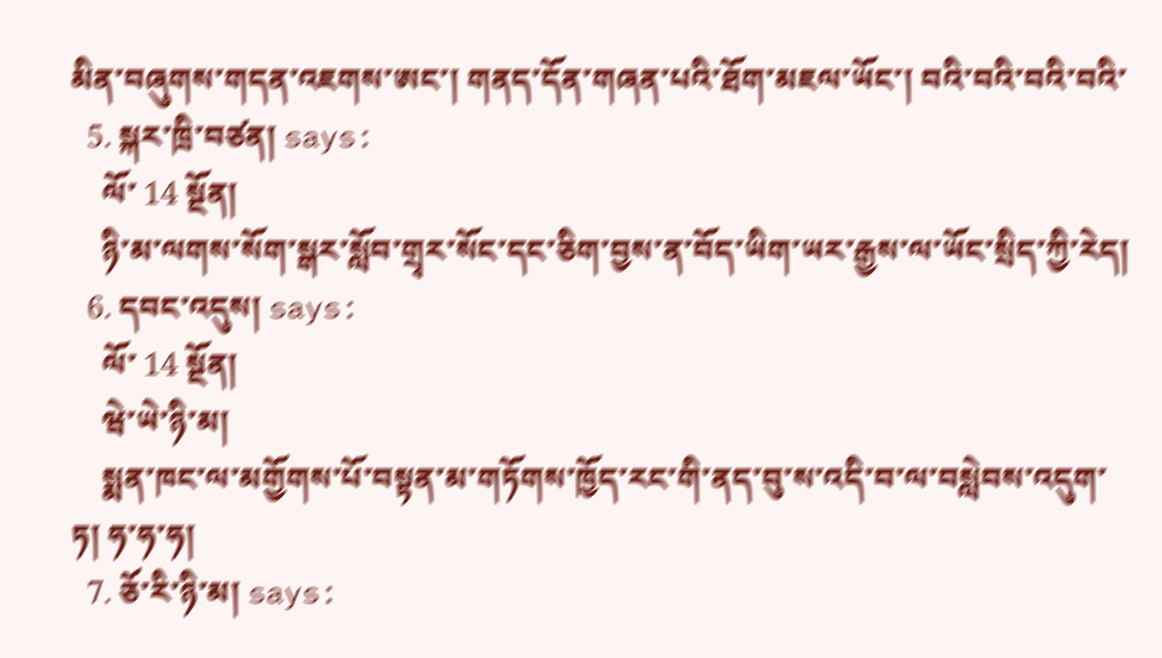མིན་བཞུགས་གདན་འཇགས་ཨང་། གནད་དོན་གཞན་པའི་ཐོག་མཇལ་ཡོང་། བའི་བའི་བའི་བའི་
  5. སྐར་ཁྲི་བཙན། says:
    ལོ་ 14 སྔོན།
    ཉི་མ་ལགས་སོག་སྒར་སློབ་གྲྭར་སོང་དང་ཅིག་བྱས་ན་བོད་ཡིག་ཡར་རྒྱས་ལ་ཡོང་སྲིད་ཀྱི་རེད།
  6. དབང་འདུས། says:
    ལོ་ 14 སྔོན།
    ཝེ་ཡེ་ཉི་མ།
    སྨན་ཁང་ལ་མགྱོགས་པོ་བསྟན་མ་གཏོགས་ཁྱོད་རང་གི་ནད་བུ་ས་འདི་བ་ལ་བསླེབས་འདུག་ཏ། ཧ་ཧ་ཧ།
  7. ཅོ་རི་ཉི་མ། says: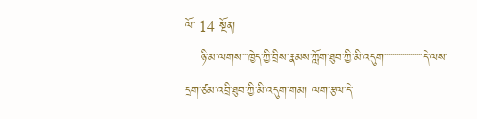ལོ་ 14 སྔོན།
    ཉི་མ་ལགས་་་ཁྱེད་ཀྱི་བྲིས་རྣམས་ཀློག་ཐུབ་ཀྱི་མི་འདུག་་་་་་་་་་་་་་་་་་་དེ་ལས་དྲག་ཙམ་འབྲི་ཐུབ་ཀྱི་མི་འདུག་གམ། ལག་རྩལ་དེ་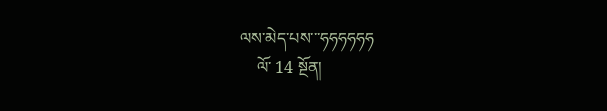ལས་མེད་པས་་་ཧཧཧཧཧཧ
    ལོ་ 14 སྔོན།